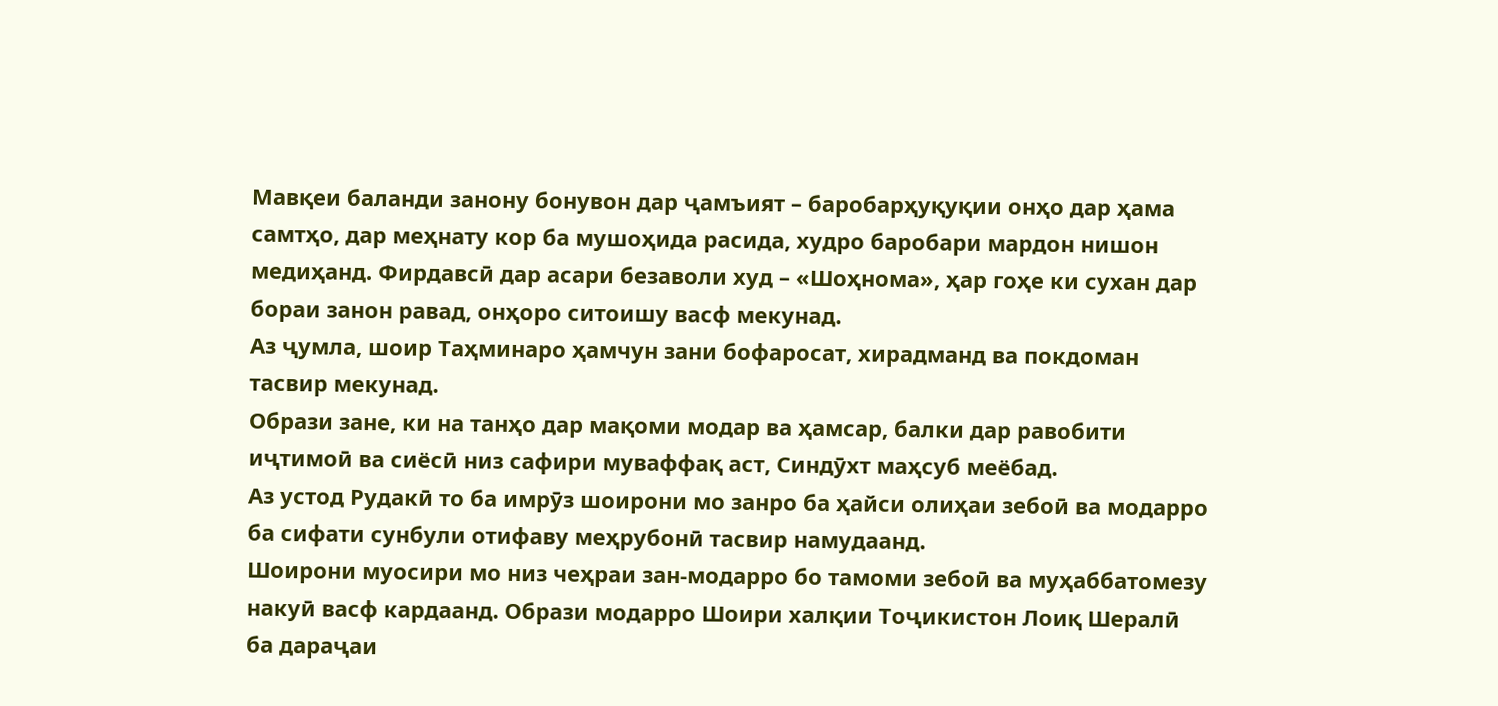Мавқеи баланди занону бонувон дар ҷамъият – баробарҳуқуқии онҳо дар ҳама самтҳо, дар меҳнату кор ба мушоҳида расида, худро баробари мардон нишон медиҳанд. Фирдавсӣ дар асари безаволи худ – «Шоҳнома», ҳар гоҳе ки сухан дар бораи занон равад, онҳоро ситоишу васф мекунад.
Аз ҷумла, шоир Таҳминаро ҳамчун зани бофаросат, хирадманд ва покдоман тасвир мекунад.
Образи зане, ки на танҳо дар мақоми модар ва ҳамсар, балки дар равобити иҷтимоӣ ва сиёсӣ низ сафири муваффақ аст, Синдӯхт маҳсуб меёбад.
Аз устод Рудакӣ то ба имрӯз шоирони мо занро ба ҳайси олиҳаи зебоӣ ва модаppо ба сифати сунбули отифавy меҳрубонӣ тасвиp намудаанд.
Шоирони муосири мо низ чеҳраи зан-модарро бо тамоми зебоӣ ва муҳаббатомезу накуӣ васф кардаанд. Образи модарро Шоири халқии Тоҷикистон Лоиқ Шералӣ ба дараҷаи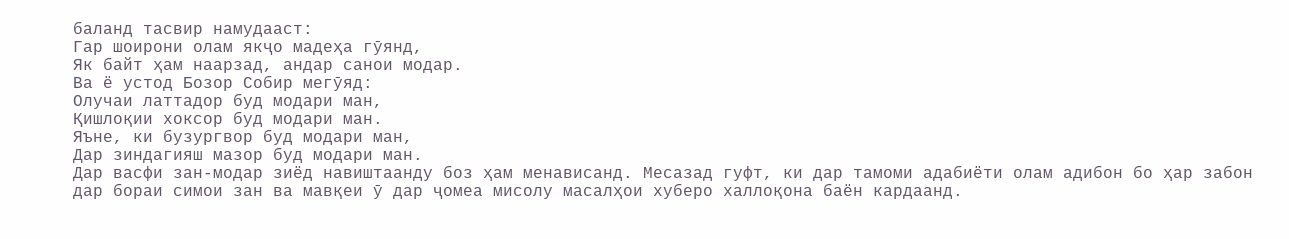баланд тасвир намудааст:
Гар шоирони олам якҷо мадеҳа гӯянд,
Як байт ҳам наарзад, андар санои модар.
Ва ё устод Бозор Собир мегӯяд:
Олучаи латтадор буд модари ман,
Қишлоқии хоксор буд модари ман.
Яъне, ки бузургвор буд модари ман,
Дар зиндагияш мазор буд модари ман.
Дар васфи зан-модар зиёд навиштаанду боз ҳам менависанд. Месазад гуфт, ки дар тамоми адабиёти олам адибон бо ҳар забон дар бораи симои зан ва мавқеи ӯ дар ҷомеа мисолу масалҳои хуберо халлоқона баён кардаанд.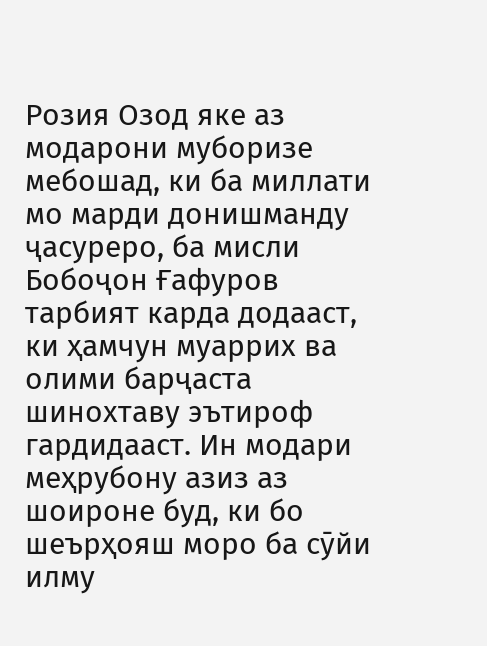Розия Озод яке аз модарони муборизе мебошад, ки ба миллати мо марди донишманду ҷасуреро, ба мисли Бобоҷон Ғафуров тарбият карда додааст, ки ҳамчун муаррих ва олими барҷаста шинохтаву эътироф гардидааст. Ин модари меҳрубону азиз аз шоироне буд, ки бо шеърҳояш моро ба сӯйи илму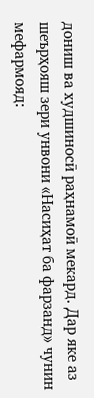дониш ва худшиносӣ раҳнамоӣ мекард. Дар яке аз шеърҳояш зери унвони «Насиҳат ба фарзанд» чунин мефармояд: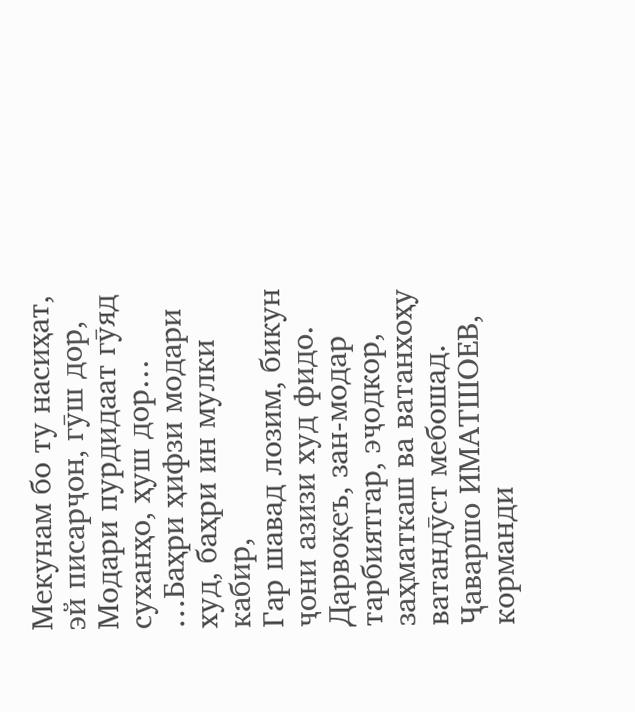Мекунам бо ту насиҳат, эй писарҷон, гӯш дор,
Модари пурдидаат гӯяд суханҳо, ҳуш дор…
…Баҳри ҳифзи модари худ, баҳри ин мулки кабир,
Гар шавад лозим, бикун ҷони азизи худ фидо.
Дарвоқеъ, зан-модар тарбиятгар, эҷодкор, заҳматкаш ва ватанхоҳу ватандӯст мебошад.
Ҷаваршо ИМАТШОЕВ,
корманди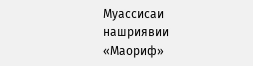Муассисаи нашриявии «Маориф»